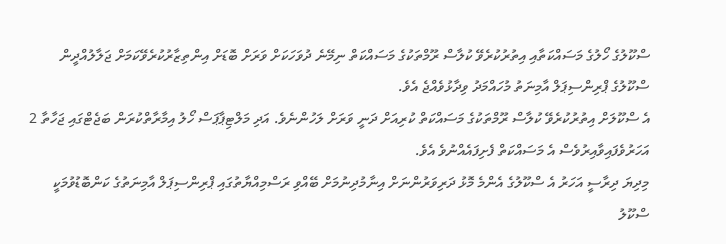ސްކޫލުގެ ހޯލުގެ މަސައްކަތާއި އިތުރުކުރެވޭ ކުލާސް ރޫމްތަކުގެ މަސައްކަތް ނިމޭނެ ދުވަހަކަށް ވަރަށް ބޮޑަށް އިންތިޒާރުކުރެވޭކަމަށް ޖަލާލުއްދީން ސްކޫލުގެ ޕްރިންސިޕަލް އާމިނަތު މުހައްމަދު ވިދާޅުވެއްޖެ އެވެ.
އެ ސްކޫލަށް އިތުރުކުރެވޭ ކުލާސް ރޫމްތަކުގެ މަސައްކަތް ކުރިއަށް ދަނީ ވަރަށް ލަހުންނެވެ. އަދި މަލްޓިޕާޕަސް ހޯލު އިމާރާތްކުރަން ބަޖެޓްގައި ޖަހާތާ 2 އަހަރުވެފައިވާއިރުވެސް އެ މަސައްކަތް ފެށިފައެއްނުވެ އެވެ.
މިދިޔަ ދިރާސީ އަހަރު އެ ސްކޫލުގެ އެންމެ މޮޅު ދަރިވަރުންނަށް އިނާމުދިނުމަށް ބޭއްވި ރަސްމިއްޔާތުގައި ޕްރިންސިޕަލް އާމިނަތުގެ ކަންބޮޑުވުމަކީ ސްކޫލު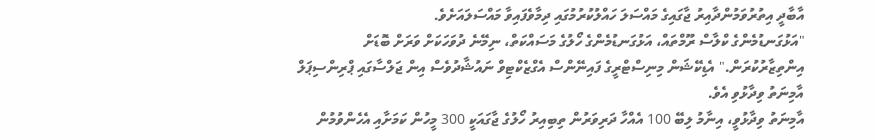އާބާދީ އިތުރުވަމުންދާއިރު ޖާގައިގެ މައްސަލަ ހައްލުކުރުމުގައި ދިމާވެފައިވާ މައްސަލައަށެވެ.
"އަޅުގަނޑުމެންގެ ކްލާސް ރޫމްތައް، އަޅުގަނޑުމެންގެ ހޯލުގެ މަސައްކަތް، ނިމޭނެ ދުވަހަކަށް ވަރަށް ބޮޑަށް އިންތިޒާރުކުރަން." އެޑިކޭޝަން މިނިސްޓްރީގެ ފައިނޭންސް އެގްޒެކްޓިވް ނައުޝާދުވެސް އިން ޖަލްސާގައި ޕްރިންސިޕަލް އާމިނަތު ވިދާޅުވި އެވެ.
އާމިނަތު ވިދާޅުވީ، އިނާމު ލިބޭ 100 އެއްހާ ދަރިވަރުން ތިބިއިރު ހޯލުގެ ޖާގައަކީ 300 މީހުން ކަމަށާއި އެހެންވުމުން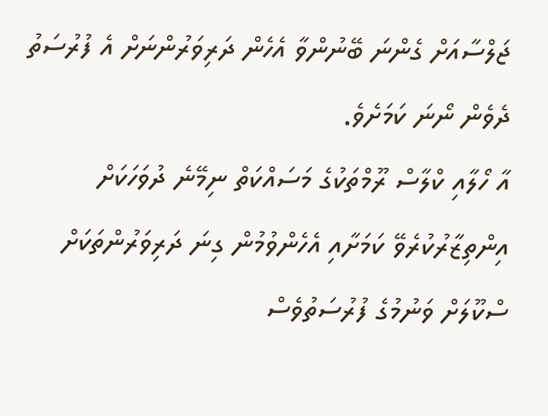ޖަލްސާއަށް ގެންނަ ބޭނުންވާ އެހެން ދަރިވަރުންނަށް އެ ފުރުސަތު ދެވެން ނޯނަ ކަމަށެވެ.
އާ ހޯލާއި ކްލާސް ރޫމްތަކުގެ މަސައްކަތް ނިމޭނެ ދުވަހަކަށް އިންތިޒާރުކުރެވޭ ކަމަށާއި އެހެންވުމުން ގިނަ ދަރިވަރުންތަކަށް ސްކޫލަށް ވަނުމުގެ ފުރުސަތުވެސް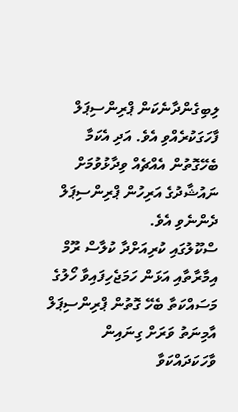ލިބިގެންދާނެކަން ޕްރިންސިޕަލް ފާހަގަކުރެއްވި އެވެ. އަދި އެކަމާ ބެހޭގޮތުން އެއްޗެއް ވިދާޅުވުމަށް ނައުޝާދުގެ އަރިހުން ޕްރިންސިޕަލް ދެންނެވި އެވެ.
ސްކޫލުގައި ކުރިއަށްދާ ކުލާސް ރޫމް އިމާރާތާއި އަޅަން ހަމަޖެހިފައިވާ ހޯލުގެ މަސައްކަތާ ބެހޭ ގޮތުން ޕްރިންސިޕަލް އާމިނަތު ވަރަށް ގިނައިން ވާހަކަދައްކަވާ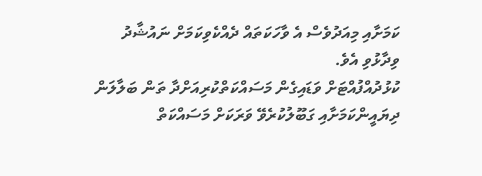ކަމަށާއި މިއަދުވެސް އެ ވާހަކަތައް ދެއްކެވިކަމަށް ނައުޝާދު ވިދާޅުވި އެވެ.
ކުޅުދުއްފުއްޓަށް ވަޑައިގެން މަސައްކަތްކުރިއަށްދާ ތަން ބަލާލަން ދިޔައީންކަމަށާއި ގަބޫލުކުރެވޭ ވަރަކަށް މަސައްކަތް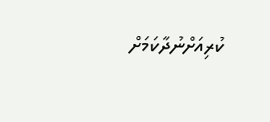ކުރިއަށްނުދާކަމަށް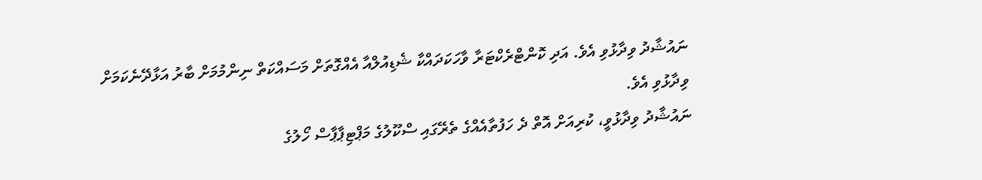ނައުޝާދު ވިދާޅުވި އެވެ. އަދި ކޮންޓްރެކްޓަރާ ވާހަކަދައްކާ ޝެޑިއުލްއާ އެއްގޮތަށް މަސައްކަތް ނިންމުމަށް ބާރު އަޅާދޭނެކަމަށް ވިދާޅުވި އެވެ.
ނައުޝާދު ވިދާޅުވީ، ކުރިއަށް އޮތް ދެ ހަފުތާއެއްގެ ތެރޭގައި ސްކޫލުގެ މަޕްޓިޕާޕާސް ހޯލުގެ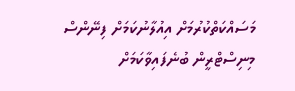މަސައްކަތްކުރުމަށް އިއުލާނުކަމަށް ފިނޭންސް މިނިސްޓްރީން ބުނެފައިވާކަމަށް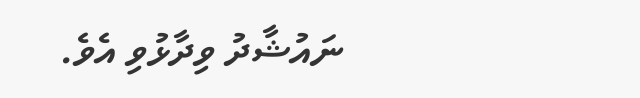ނައުޝާދު ވިދާޅުވި އެވެ.